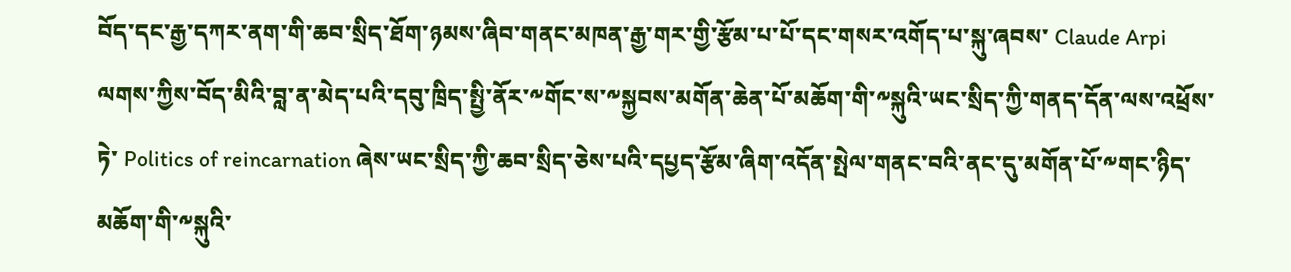བོད་དང་རྒྱ་དཀར་ནག་གི་ཆབ་སྲིད་ཐོག་ཉམས་ཞིབ་གནང་མཁན་རྒྱ་གར་གྱི་རྩོམ་པ་པོ་དང་གསར་འགོད་པ་སྐུ་ཞབས་ Claude Arpi ལགས་ཀྱིས་བོད་མིའི་བླ་ན་མེད་པའི་དབུ་ཁྲིད་སྤྱི་ནོར་༸གོང་ས་༸སྐྱབས་མགོན་ཆེན་པོ་མཆོག་གི་༸སྐུའི་ཡང་སྲིད་ཀྱི་གནད་དོན་ལས་འཕྲོས་ཏེ་ Politics of reincarnation ཞེས་ཡང་སྲིད་ཀྱི་ཆབ་སྲིད་ཅེས་པའི་དཔྱད་རྩོམ་ཞིག་འདོན་སྤེལ་གནང་བའི་ནང་དུ་མགོན་པོ་༸གང་ཉིད་མཆོག་གི་༸སྐུའི་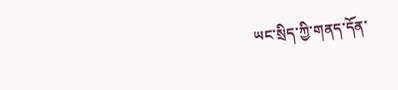ཡང་སྲིད་ཀྱི་གནད་དོན་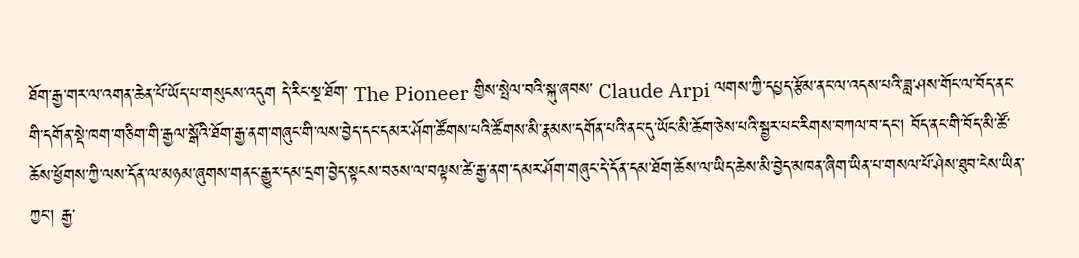ཐོག་རྒྱ་གར་ལ་འགན་ཆེན་པོ་ཡོད་པ་གསུངས་འདུག དེ་རིང་སྔ་ཐོག་ The Pioneer གྱིས་སྤེལ་བའི་སྐུ་ཞབས་ Claude Arpi ལགས་ཀྱི་དཔྱད་རྩོམ་ནང་ལ་འདས་པའི་ཟླ་ཤས་གོང་ལ་བོད་ནང་གི་དགོན་སྡེ་ཁག་གཅིག་གི་རྒྱལ་སྒོའི་ཐོག་རྒྱ་ནག་གཞུང་གི་ལས་བྱེད་དང་དམར་ཤོག་ཚོགས་པའི་ཚོགས་མི་རྣམས་དགོན་པའི་ནང་དུ་ཡོང་མི་ཆོག་ཅེས་པའི་སྦྱར་པང་རིགས་བཀལ་བ་དང་། བོད་ནང་གི་བོད་མི་ཚོ་ཆོས་ཕྱོགས་ཀྱི་ལས་དོན་ལ་མཉམ་ཞུགས་གནང་རྒྱུར་དམ་དྲག་བྱེད་སྟངས་བཅས་ལ་བལྟས་ཚེ་རྒྱ་ནག་དམར་ཤོག་གཞུང་དེ་དོན་དམ་ཐོག་ཆོས་ལ་ཡིད་ཆེས་མི་བྱེད་མཁན་ཞིག་ཡིན་པ་གསལ་པོ་ཤེས་ཐུབ་ངེས་ཡིན་ཀྱང་། རྒྱ་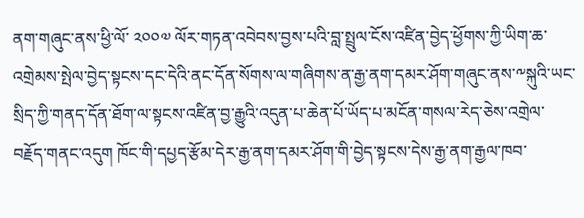ནག་གཞུང་ནས་ཕྱི་ལོ་ ༢༠༠༧ ལོར་གཏན་འབེབས་བྱས་པའི་བླ་སྤྲུལ་ངོས་འཛིན་བྱེད་ཕྱོགས་ཀྱི་ཡིག་ཆ་འགྲེམས་སྤེལ་བྱེད་སྟངས་དང་དེའི་ནང་དོན་སོགས་ལ་གཞིགས་ན་རྒྱ་ནག་དམར་ཤོག་གཞུང་ནས་༸སྐུའི་ཡང་སྲིད་ཀྱི་གནད་དོན་ཐོག་ལ་སྟངས་འཛིན་བྱ་རྒྱུའི་འདུན་པ་ཆེན་པོ་ཡོད་པ་མངོན་གསལ་རེད་ཅེས་འགྲེལ་བརྗོད་གནང་འདུག ཁོང་གི་དཔྱད་རྩོམ་དེར་རྒྱ་ནག་དམར་ཤོག་གི་བྱེད་སྟངས་དེས་རྒྱ་ནག་རྒྱལ་ཁབ་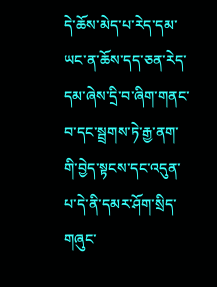དེ་ཆོས་མེད་པ་རེད་དམ་ཡང་ན་ཆོས་དད་ཅན་རེད་དམ་ཞེས་དྲི་བ་ཞིག་གནང་བ་དང་སྦྲགས་ཏེ་རྒྱ་ནག་གི་བྱེད་སྟངས་དང་འདུན་པ་དེ་ནི་དམར་ཤོག་སྲིད་གཞུང་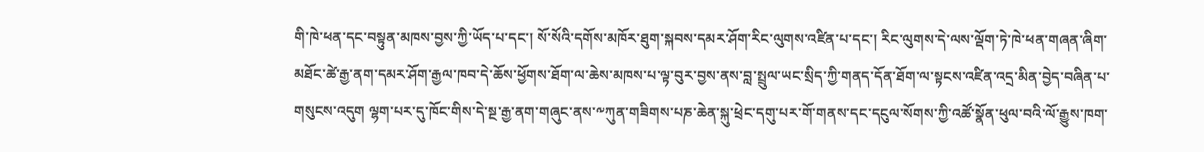གི་ཁེ་ཕན་དང་བསྟུན་མཁས་བྱས་ཀྱི་ཡོད་པ་དང་། སོ་སོའི་དགོས་མཁོར་ཐུག་སྐབས་དམར་ཤོག་རིང་ལུགས་འཛིན་པ་དང་། རིང་ལུགས་དེ་ལས་ལྡོག་ཏེ་ཁེ་ཕན་གཞན་ཞིག་མཐོང་ཚེ་རྒྱ་ནག་དམར་ཤོག་རྒྱལ་ཁབ་དེ་ཆོས་ཕྱོགས་ཐོག་ལ་ཆེས་མཁས་པ་ལྟ་བུར་བྱས་ནས་བླ་སྤྲུལ་ཡང་སྲིད་ཀྱི་གནད་དོན་ཐོག་ལ་སྟངས་འཛིན་འདྲ་མིན་བྱེད་བཞིན་པ་གསུངས་འདུག ལྷག་པར་དུ་ཁོང་གིས་དེ་སྔ་རྒྱ་ནག་གཞུང་ནས་༸ཀུན་གཟིགས་པཎ་ཆེན་སྐུ་ཕྲེང་དགུ་པར་གོ་གནས་དང་དངུལ་སོགས་ཀྱི་འཚོ་སྣོན་ཕུལ་བའི་ལོ་རྒྱུས་ཁག་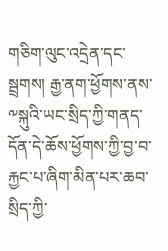གཅིག་ལུང་འདྲེན་དང་སྦྲགས། རྒྱ་ནག་ཕྱོགས་ནས་༸སྐུའི་ཡང་སྲིད་ཀྱི་གནད་དོན་དེ་ཆོས་ཕྱོགས་ཀྱི་བྱ་བ་རྐྱང་པ་ཞིག་མིན་པར་ཆབ་སྲིད་ཀྱི་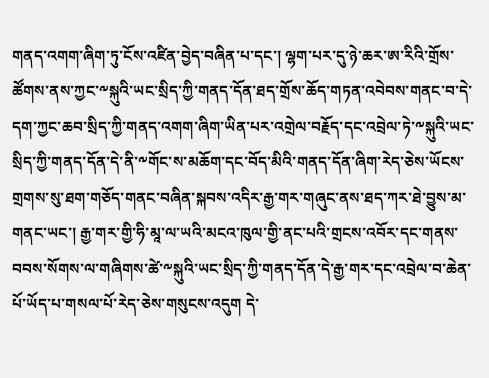གནད་འགག་ཞིག་ཏུ་ངོས་འཛིན་བྱེད་བཞིན་པ་དང་། ལྷག་པར་དུ་ཉེ་ཆར་ཨ་རིའི་གྲོས་ཚོགས་ནས་ཀྱང་༸སྐུའི་ཡང་སྲིད་ཀྱི་གནད་དོན་ཐད་གྲོས་ཆོད་གཏན་འབེབས་གནང་བ་དེ་དག་ཀྱང་ཆབ་སྲིད་ཀྱི་གནད་འགག་ཞིག་ཡིན་པར་འགྲེལ་བརྗོད་དང་འབྲེལ་ཏེ་༸སྐུའི་ཡང་སྲིད་ཀྱི་གནད་དོན་དེ་ནི་༸གོང་ས་མཆོག་དང་བོད་མིའི་གནད་དོན་ཞིག་རེད་ཅེས་ཡོངས་གྲགས་སུ་ཐག་གཅོད་གནང་བཞིན་སྐབས་འདིར་རྒྱ་གར་གཞུང་ནས་ཐད་ཀར་ཐེ་བྱུས་མ་གནང་ཡང་། རྒྱ་གར་གྱི་ཧི་མཱ་ལ་ཡའི་མངའ་ཁུལ་གྱི་ནང་པའི་གྲངས་འབོར་དང་གནས་བབས་སོགས་ལ་གཞིགས་ཚེ་༸སྐུའི་ཡང་སྲིད་ཀྱི་གནད་དོན་དེ་རྒྱ་གར་དང་འབྲེལ་བ་ཆེན་པོ་ཡོད་པ་གསལ་པོ་རེད་ཅེས་གསུངས་འདུག དེ་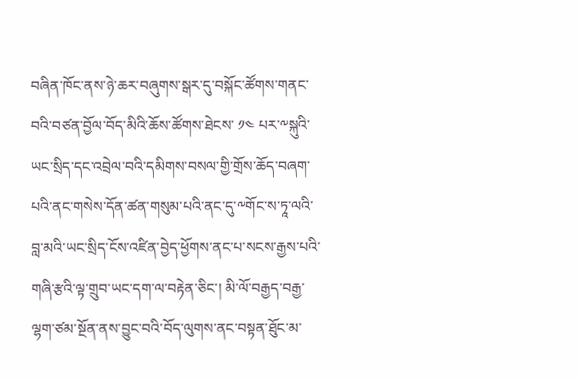བཞིན་ཁོང་ནས་ཉེ་ཆར་བཞུགས་སྒར་དུ་བསྐོང་ཚོགས་གནང་བའི་བཙན་བྱོལ་བོད་མིའི་ཆོས་ཚོགས་ཐེངས་ ༡༤ པར་༸སྐུའི་ཡང་སྲིད་དང་འབྲེལ་བའི་དམིགས་བསལ་གྱི་གྲོས་ཆོད་བཞག་པའི་ནང་གསེས་དོན་ཚན་གསུམ་པའི་ནང་དུ་༸གོང་ས་ཏཱ་ལའི་བླ་མའི་ཡང་སྲིད་ངོས་འཛིན་བྱེད་ཕྱོགས་ནང་པ་སངས་རྒྱས་པའི་གཞི་རྩའི་ལྟ་གྲུབ་ཡང་དག་ལ་བརྟེན་ཅིང་། མི་ལོ་བརྒྱད་བརྒྱ་ལྷག་ཙམ་སྔོན་ནས་བྱུང་བའི་བོད་ལུགས་ནང་བསྟན་ཐོུང་མ་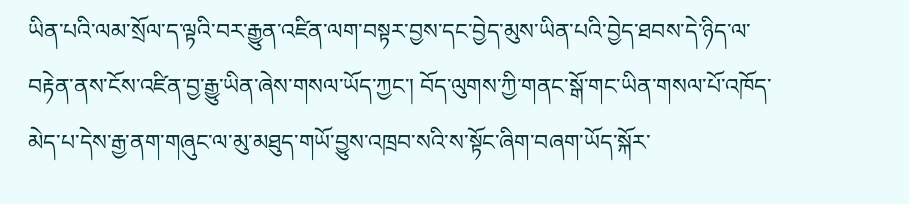ཡིན་པའི་ལམ་སྲོལ་ད་ལྟའི་བར་རྒྱུན་འཛིན་ལག་བསྟར་བྱས་དང་བྱེད་མུས་ཡིན་པའི་བྱེད་ཐབས་དེ་ཉིད་ལ་བརྟེན་ནས་ངོས་འཛིན་བྱ་རྒྱུ་ཡིན་ཞེས་གསལ་ཡོད་ཀྱང་། བོད་ལུགས་ཀྱི་གནང་སྒོ་གང་ཡིན་གསལ་པོ་འཁོད་མེད་པ་དེས་རྒྱ་ནག་གཞུང་ལ་མུ་མཐུད་གཡོ་བྱུས་འཁྲབ་སའི་ས་སྟོང་ཞིག་བཞག་ཡོད་སྐོར་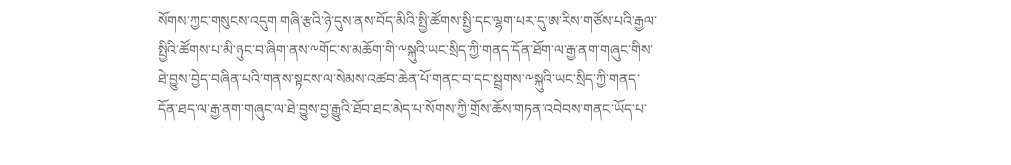སོགས་ཀྱང་གསུངས་འདུག གཞི་རྩའི་ཉེ་དུས་ནས་བོད་མིའི་སྤྱི་ཚོགས་སྤྱི་དང་ལྷག་པར་དུ་ཨ་རིས་གཙོས་པའི་རྒྱལ་སྤྱིའི་ཚོགས་པ་མི་ཉུང་བ་ཞིག་ནས་༸གོང་ས་མཆོག་གི་༸སྐུའི་ཡང་སྲིད་ཀྱི་གནད་དོན་ཐོག་ལ་རྒྱ་ནག་གཞུང་གིས་ཐེ་བྱུས་བྱེད་བཞིན་པའི་གནས་སྟངས་ལ་སེམས་འཚབ་ཆེན་པོ་གནང་བ་དང་སྦྲགས་༸སྐུའི་ཡང་སྲིད་ཀྱི་གནད་དོན་ཐད་ལ་རྒྱ་ནག་གཞུང་ལ་ཐེ་བྱུས་བྱ་རྒྱུའི་ཐོབ་ཐང་མེད་པ་སོགས་ཀྱི་གྲོས་ཆོས་གཏན་འབེབས་གནང་ཡོད་པ་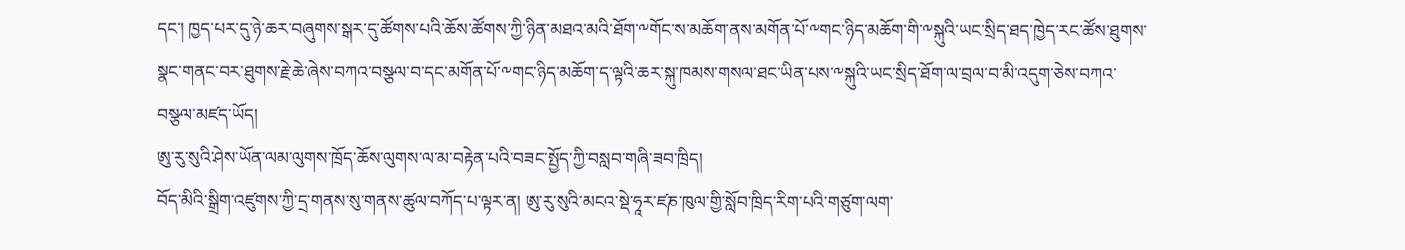དང་། ཁྱད་པར་དུ་ཉེ་ཆར་བཞུགས་སྒར་དུ་ཚོགས་པའི་ཆོས་ཚོགས་ཀྱི་ཉིན་མཐའ་མའི་ཐོག་༸གོང་ས་མཆོག་ནས་མགོན་པོ་༸གང་ཉིད་མཆོག་གི་༸སྐུའི་ཡང་སྲིད་ཐད་ཁྱེད་རང་ཚོས་ཐུགས་སྣང་གནང་བར་ཐུགས་རྗེ་ཆེ་ཞེས་བཀའ་བསྩལ་བ་དང་མགོན་པོ་༸གང་ཉིད་མཆོག་ད་ལྟའི་ཆར་སྐུ་ཁམས་གསལ་ཐང་ཡིན་པས་༸སྐུའི་ཡང་སྲིད་ཐོག་ལ་བྲལ་བ་མི་འདུག་ཅེས་བཀའ་བསྩལ་མཛད་ཡོད།
ཨུ་རུ་སུའི་ཤེས་ཡོན་ལམ་ལུགས་ཁྲོད་ཆོས་ལུགས་ལ་མ་བརྟེན་པའི་བཟང་སྤྱོད་ཀྱི་བསླབ་གཞི་ཟབ་ཁྲིད།
བོད་མིའི་སྒྲིག་འཛུགས་ཀྱི་དྲ་གནས་སུ་གནས་ཚུལ་བཀོད་པ་ལྟར་ན། ཨུ་རུ་སུའི་མངའ་སྡེ་ཧཱར་ཛཎ་ཁུལ་གྱི་སློབ་ཁྲིད་རིག་པའི་གཙུག་ལག་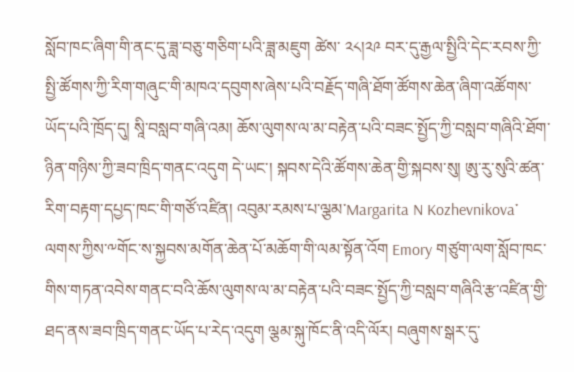སློབ་ཁང་ཞིག་གི་ནང་དུ་ཟླ་བཅུ་གཅིག་པའི་ཟླ་མཇུག ཚེས་ ༢༨།༢༩ བར་དུ་རྒྱལ་སྤྱིའི་དེང་རབས་ཀྱི་སྤྱི་ཚོགས་ཀྱི་རིག་གཞུང་གི་མཁའ་དབུགས་ཞེས་པའི་བརྗོད་གཞི་ཐོག་ཚོགས་ཆེན་ཞིག་འཚོགས་ཡོད་པའི་ཁྲོད་དུ། སཱི་བསླབ་གཞི་འམ། ཆོས་ལུགས་ལ་མ་བརྟེན་པའི་བཟང་སྤྱོད་ཀྱི་བསླབ་གཞིའི་ཐོག་ཉིན་གཉིས་ཀྱི་ཟབ་ཁྲིད་གནང་འདུག དེ་ཡང་། སྐབས་དེའི་ཚོགས་ཆེན་གྱི་སྐབས་སུ། ཨུ་རུ་སུའི་ཚན་རིག་བརྟག་དཔྱད་ཁང་གི་གཙོ་འཛིན། འབུམ་རམས་པ་ལྕམ་Margarita N Kozhevnikova་ལགས་ཀྱིས་༸གོང་ས་སྐྱབས་མགོན་ཆེན་པོ་མཆོག་གི་ལམ་སྟོན་འོག Emory གཙུག་ལག་སློབ་ཁང་གིས་གཏན་འབེས་གནང་བའི་ཆོས་ལུགས་ལ་མ་བརྟེན་པའི་བཟང་སྤྱོད་ཀྱི་བསླབ་གཞིའི་རྩ་འཛིན་གྱི་ཐད་ནས་ཟབ་ཁྲིད་གནང་ཡོད་པ་རེད་འདུག ལྕམ་སྐུ་ཁོང་ནི་འདི་ལོར། བཞུགས་སྒར་དུ་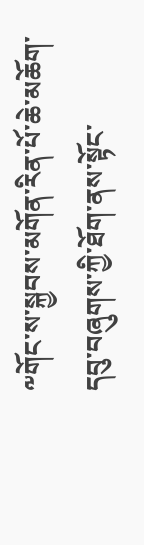༸གོང་ས་སྐྱབས་མགོན་རིན་པོ་ཆེ་མཆོག་དབུ་བཞུགས་ཀྱི་ཐོག་ནས་སྟོང་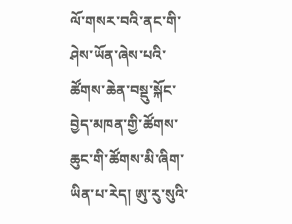ལོ་གསར་བའི་ནང་གི་ཤེས་ཡོན་ཞེས་པའི་ཚོགས་ཆེན་བསྡུ་སྐོང་བྱེད་མཁན་གྱི་ཚོགས་ཆུང་གི་ཚོགས་མི་ཞིག་ཡིན་པ་རེད། ཨུ་རུ་སུའི་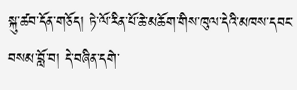སྐུ་ཚབ་དོན་གཅོད། ཏེ་ལོ་རིན་པོ་ཆེ་མཆོག་གིས་ཁུལ་དེའི་མཁས་དབང་བསམ་བློ་བ། དེ་བཞིན་དགེ་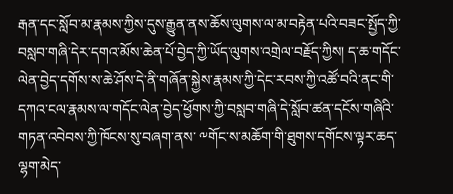རྒན་དང་སློབ་མ་རྣམས་ཀྱིས་དུས་རྒྱུན་ནས་ཆོས་ལུགས་ལ་མ་བརྟེན་པའི་བཟང་སྤྱོད་ཀྱི་བསླབ་གཞི་དེར་དགའ་མོས་ཆེན་པོ་བྱེད་ཀྱི་ཡོད་ལུགས་འགྲེལ་བརྗོད་ཀྱིས། ད་ཆ་གདོང་ལེན་བྱེད་དགོས་ས་ཆེ་ཤོས་དེ་ནི་གཞོན་སྐྱེས་རྣམས་ཀྱི་དེང་རབས་ཀྱི་འཚོ་བའི་ནང་གི་དཀའ་ངལ་རྣམས་ལ་གདོང་ལེན་བྱེད་ཕྱོགས་ཀྱི་བསླབ་གཞི་དེ་སློབ་ཚན་དངོས་གཞིའི་གཏན་འབེབས་ཀྱི་ཁོངས་སུ་བཞག་ནས་ ༸གོང་ས་མཆོག་གི་ཐུགས་དགོངས་ལྟར་ཆད་ལྷག་མེད་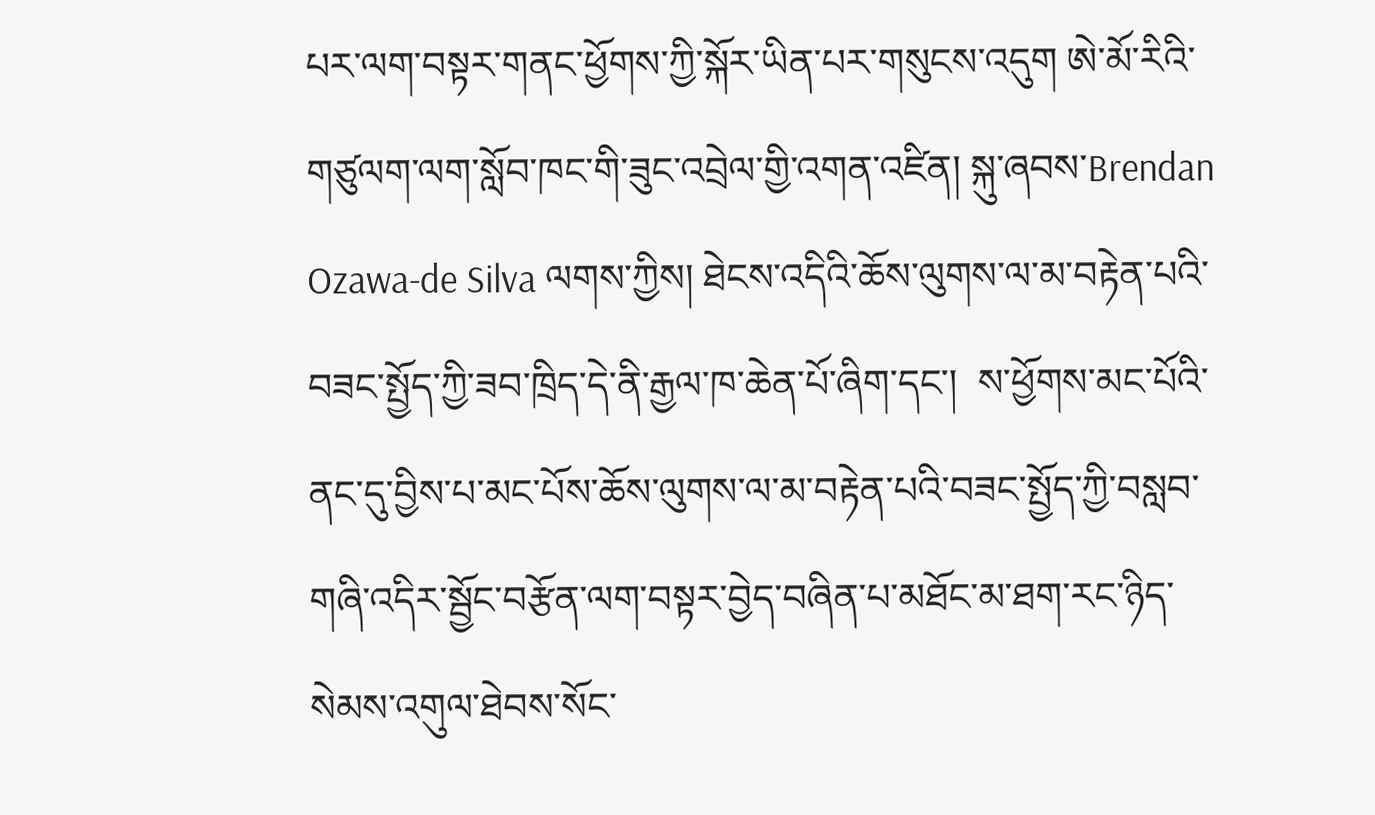པར་ལག་བསྟར་གནང་ཕྱོགས་ཀྱི་སྐོར་ཡིན་པར་གསུངས་འདུག ཨེ་མོ་རིའི་གཙུལག་ལག་སློབ་ཁང་གི་ཟུང་འབྲེལ་གྱི་འགན་འཛིན། སྐུ་ཞབས་Brendan Ozawa-de Silva ལགས་ཀྱིས། ཐེངས་འདིའི་ཆོས་ལུགས་ལ་མ་བརྟེན་པའི་བཟང་སྤྱོད་ཀྱི་ཟབ་ཁྲིད་དེ་ནི་རྒྱལ་ཁ་ཆེན་པོ་ཞིག་དང་།  ས་ཕྱོགས་མང་པོའི་ནང་དུ་བྱིས་པ་མང་པོས་ཆོས་ལུགས་ལ་མ་བརྟེན་པའི་བཟང་སྤྱོད་ཀྱི་བསླབ་གཞི་འདིར་སྦྱོང་བརྩོན་ལག་བསྟར་བྱེད་བཞིན་པ་མཐོང་མ་ཐག་རང་ཉིད་སེམས་འགུལ་ཐེབས་སོང་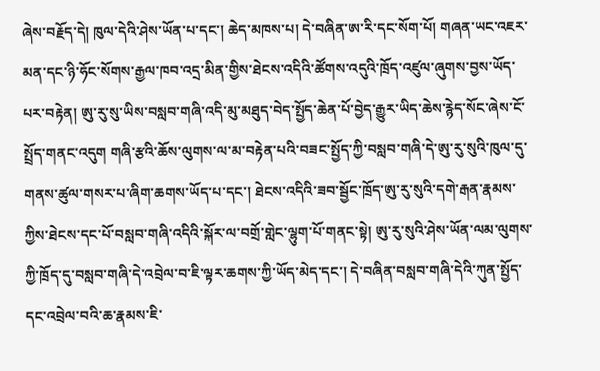ཞེས་བརྗོད་དེ། ཁུལ་དེའི་ཤེས་ཡོན་པ་དང་། ཆེད་མཁས་པ། དེ་བཞིན་ཨ་རི་དང་སོག་པོ། གཞན་ཡང་འཇར་མན་དང་ཉི་ཧོང་སོགས་རྒྱལ་ཁབ་འདྲ་མིན་གྱིས་ཐེངས་འདིའི་ཚོགས་འདུའི་ཁྲོད་འཛུལ་ཞུགས་བྱས་ཡོད་པར་བརྟེན། ཨུ་རུ་སུ་ཡིས་བསླབ་གཞི་འདི་མུ་མཐུད་བེད་སྤྱོད་ཆེན་པོ་བྱེད་རྒྱུར་ཡིད་ཆེས་རྙེད་སོང་ཞེས་ངོ་སྤྲོད་གནང་འདུག གཞི་རྩའི་ཆོས་ལུགས་ལ་མ་བརྟེན་པའི་བཟང་སྤྱོད་ཀྱི་བསླབ་གཞི་དེ་ཨུ་རུ་སུའི་ཁུལ་དུ་གནས་ཚུལ་གསར་པ་ཞིག་ཆགས་ཡོད་པ་དང་། ཐེངས་འདིའི་ཟབ་སྦྱོང་ཁྲོད་ཨུ་རུ་སུའི་དགེ་རྒན་རྣམས་ཀྱིས་ཐེངས་དང་པོ་བསླབ་གཞི་འདིའི་སྐོར་ལ་བགྲོ་གླེང་ལྷུག་པོ་གནང་སྟེ། ཨུ་རུ་སུའི་ཤེས་ཡོན་ལམ་ལུགས་ཀྱི་ཁྲོད་དུ་བསླབ་གཞི་དེ་འབྲེལ་བ་ཇི་ལྟར་ཆགས་ཀྱི་ཡོད་མེད་དང་། དེ་བཞིན་བསླབ་གཞི་དེའི་ཀུན་སྤྱོད་དང་འབྲེལ་བའི་ཆ་རྣམས་ཇི་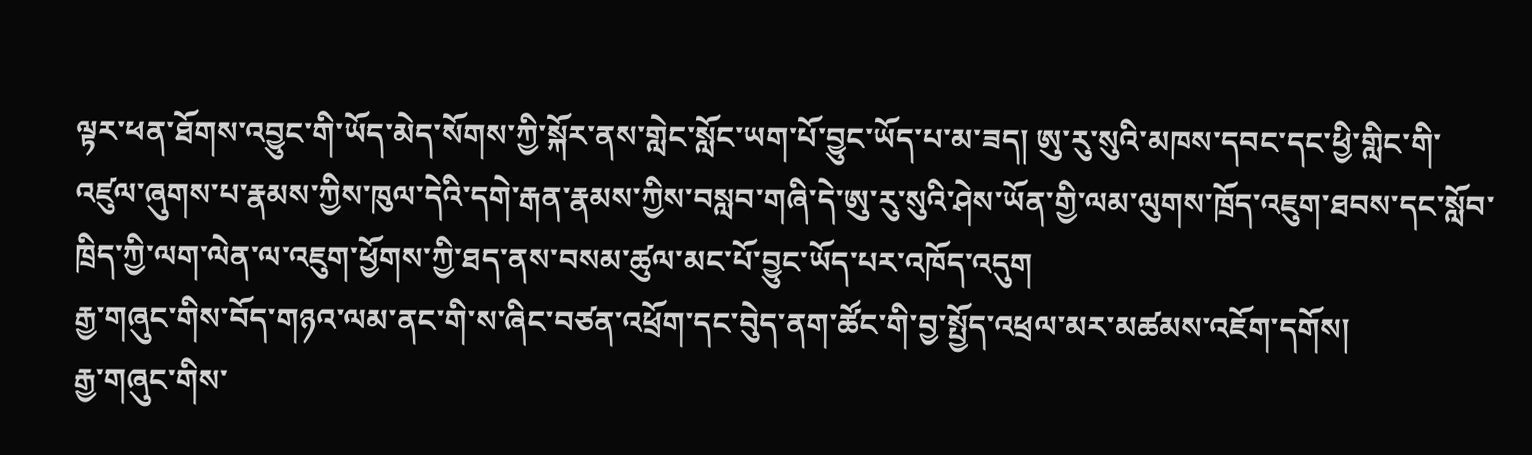ལྟར་ཕན་ཐོགས་འབྱུང་གི་ཡོད་མེད་སོགས་ཀྱི་སྐོར་ནས་གླེང་སློང་ཡག་པོ་བྱུང་ཡོད་པ་མ་ཟད། ཨུ་རུ་སུའི་མཁས་དབང་དང་ཕྱི་གླིང་གི་འཛུལ་ཞུགས་པ་རྣམས་ཀྱིས་ཁུལ་དེའི་དགེ་རྒན་རྣམས་ཀྱིས་བསླབ་གཞི་དེ་ཨུ་རུ་སུའི་ཤེས་ཡོན་གྱི་ལམ་ལུགས་ཁྲོད་འཇུག་ཐབས་དང་སློབ་ཁྲིད་ཀྱི་ལག་ལེན་ལ་འཇུག་ཕྱོགས་ཀྱི་ཐད་ནས་བསམ་ཚུལ་མང་པོ་བྱུང་ཡོད་པར་འཁོད་འདུག
རྒྱ་གཞུང་གིས་བོད་གཉའ་ལམ་ནང་གི་ས་ཞིང་བཙན་འཕྲོག་དང་བེུད་ནག་ཚོང་གི་བྱ་སྤྱོད་འཕྲལ་མར་མཚམས་འཇོག་དགོས།
རྒྱ་གཞུང་གིས་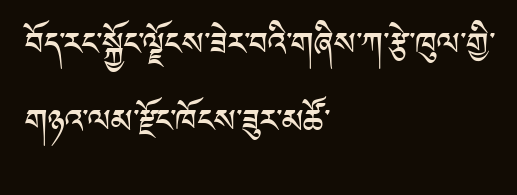བོད་རང་སྐྱོང་ལྗོངས་ཟེར་བའི་གཞིས་ཀ་རྩེ་ཁུལ་གྱི་གཉའ་ལམ་རྫོང་ཁོངས་ཟུར་མཚོ་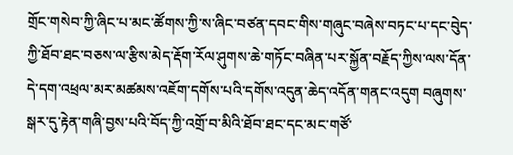གྲོང་གསེབ་ཀྱི་ཞིང་པ་མང་ཚོགས་ཀྱི་ས་ཞིང་བཙན་དབང་གིས་གཞུང་བཞེས་བཏང་པ་དང་བེུད་ཀྱི་ཐོབ་ཐང་བཅས་ལ་རྩིས་མེད་རྡོག་རོལ་ཤུགས་ཆེ་གཏོང་བཞིན་པར་སྐྱོན་བརྗོད་ཀྱིས་ལས་དོན་དེ་དག་འཕྲལ་མར་མཚམས་འཇོག་དགོས་པའི་དགོས་འདུན་ཆེད་འདོན་གནང་འདུག བཞུགས་སྒར་དུ་རྟེན་གཞི་བྱས་པའི་བོད་ཀྱི་འགྲོ་བ་མིའི་ཐོབ་ཐང་དང་མང་གཙོ་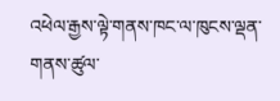འཕེལ་རྒྱས་ལྟེ་གནས་ཁང་ལ་ཁུངས་ལྡན་གནས་ཚུལ་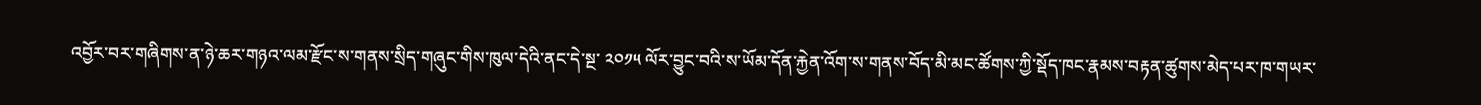འབྱོར་བར་གཞིགས་ན་ཉེ་ཆར་གཉའ་ལམ་རྫོང་ས་གནས་སྲིད་གཞུང་གིས་ཁུལ་དེའི་ནང་དེ་སྔ་ ༢༠༡༥ ལོར་བྱུང་བའི་ས་ཡོམ་དོན་རྐྱེན་འོག་ས་གནས་བོད་མི་མང་ཚོགས་ཀྱི་སྡོད་ཁང་རྣམས་བརྟན་ཚུགས་མེད་པར་ཁ་གཡར་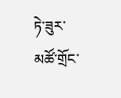ཏེ་ཟུར་མཚོ་གྲོང་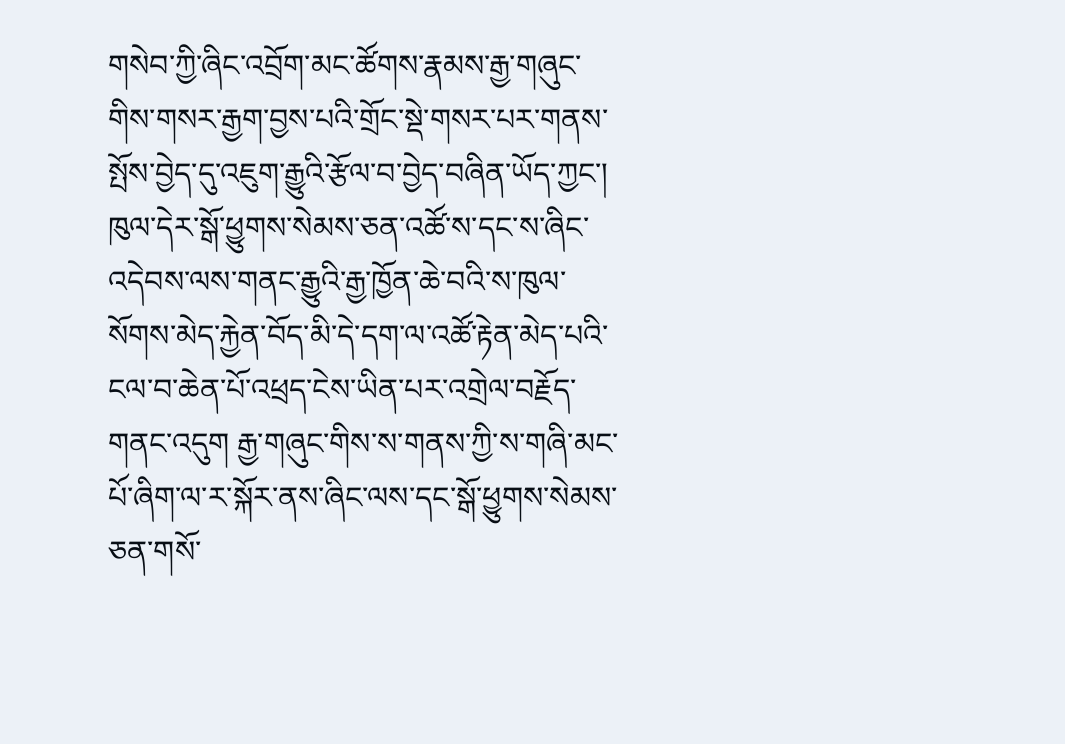གསེབ་ཀྱི་ཞིང་འབྲོག་མང་ཚོགས་རྣམས་རྒྱ་གཞུང་གིས་གསར་རྒྱག་བྱས་པའི་གྲོང་སྡེ་གསར་པར་གནས་སྤོས་བྱེད་དུ་འཇུག་རྒྱུའི་རྩོལ་བ་བྱེད་བཞིན་ཡོད་ཀྱང་། ཁུལ་དེར་སྒོ་ཕྱུགས་སེམས་ཅན་འཚོ་ས་དང་ས་ཞིང་འདེབས་ལས་གནང་རྒྱུའི་རྒྱ་ཁྱོན་ཆེ་བའི་ས་ཁུལ་སོགས་མེད་རྐྱེན་བོད་མི་དེ་དག་ལ་འཚོ་རྟེན་མེད་པའི་ངལ་བ་ཆེན་པོ་འཕྲད་ངེས་ཡིན་པར་འགྲེལ་བརྗོད་གནང་འདུག རྒྱ་གཞུང་གིས་ས་གནས་ཀྱི་ས་གཞི་མང་པོ་ཞིག་ལ་ར་སྐོར་ནས་ཞིང་ལས་དང་སྒོ་ཕྱུགས་སེམས་ཅན་གསོ་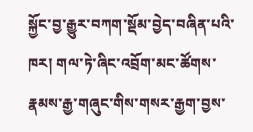སྐྱོང་བྱ་རྒྱུར་བཀག་སྡོམ་བྱེད་བཞིན་པའི་ཁར། གལ་ཏེ་ཞིང་འབྲོག་མང་ཚོགས་རྣམས་རྒྱ་གཞུང་གིས་གསར་རྒྱག་བྱས་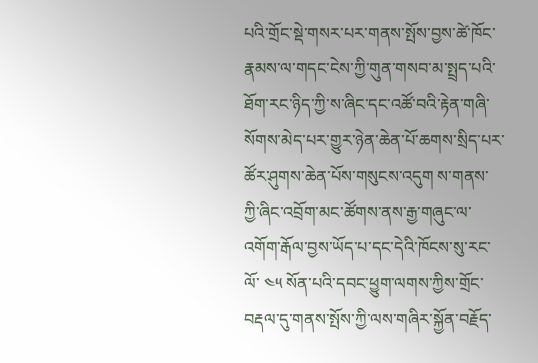པའི་གྲོང་སྡེ་གསར་པར་གནས་སྤོས་བྱས་ཚེ་ཁོང་རྣམས་ལ་གདང་ངེས་ཀྱི་གུན་གསབ་མ་སྤྲད་པའི་ཐོག་རང་ཉིད་ཀྱི་ས་ཞིང་དང་འཚོ་བའི་རྟེན་གཞི་སོགས་མེད་པར་གྱུར་ཉེན་ཆེན་པོ་ཆགས་སྲིད་པར་ཚོར་ཤུགས་ཆེན་པོས་གསུངས་འདུག ས་གནས་ཀྱི་ཞིང་འབྲོག་མང་ཚོགས་ནས་རྒྱ་གཞུང་ལ་འགོག་རྒོལ་བྱས་ཡོད་པ་དང་དེའི་ཁོངས་སུ་རང་ལོ་ ༤༥ སོན་པའི་དབང་ཕྱུག་ལགས་ཀྱིས་གྲོང་བརྡལ་དུ་གནས་སྤོས་ཀྱི་ལས་གཞིར་སྐྱོན་བརྗོད་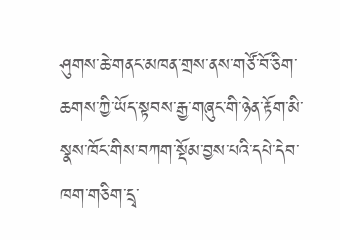ཤུགས་ཆེ་གནང་མཁན་གྲས་ནས་གཙོ་བོ་ཅིག་ཆགས་ཀྱི་ཡོད་སྟབས་རྒྱ་གཞུང་གི་ཉེན་རྟོག་མི་སྣས་ཁོང་གིས་བཀག་སྡོམ་བྱས་པའི་དཔེ་དེབ་ཁག་གཅིག་དྲྭ་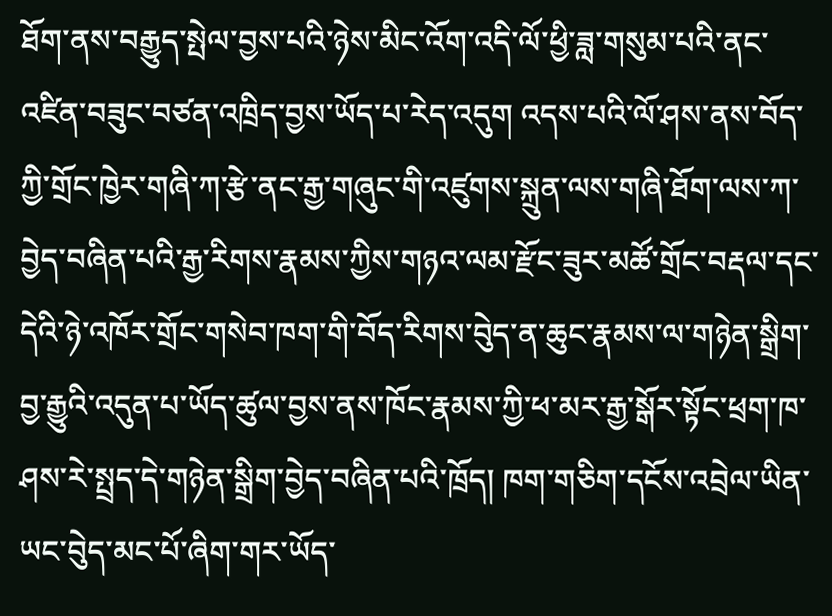ཐོག་ནས་བརྒྱུད་སྤེལ་བྱས་པའི་ཉེས་མིང་འོག་འདི་ལོ་ཕྱི་ཟླ་གསུམ་པའི་ནང་འཛིན་བཟུང་བཙན་འཁྲིད་བྱས་ཡོད་པ་རེད་འདུག འདས་པའི་ལོ་ཤས་ནས་བོད་ཀྱི་གྲོང་ཁྱེར་གཞི་ཀ་རྩེ་ནང་རྒྱ་གཞུང་གི་འཛུགས་སྐྲུན་ལས་གཞི་ཐོག་ལས་ཀ་བྱེད་བཞིན་པའི་རྒྱ་རིགས་རྣམས་ཀྱིས་གཉའ་ལམ་རྫོང་ཟུར་མཚོ་གྲོང་བརྡལ་དང་དེའི་ཉེ་འཁོར་གྲོང་གསེབ་ཁག་གི་བོད་རིགས་བེུད་ན་ཆུང་རྣམས་ལ་གཉེན་སྒྲིག་བྱ་རྒྱུའི་འདུན་པ་ཡོད་ཚུལ་བྱས་ནས་ཁོང་རྣམས་ཀྱི་ཕ་མར་རྒྱ་སྒོར་སྟོང་ཕྲག་ཁ་ཤས་རེ་སྤྲད་དེ་གཉེན་སྒྲིག་བྱེད་བཞིན་པའི་ཁྲོད། ཁག་གཅིག་དངོས་འབྲེལ་ཡིན་ཡང་བེུད་མང་པོ་ཞིག་གར་ཡོད་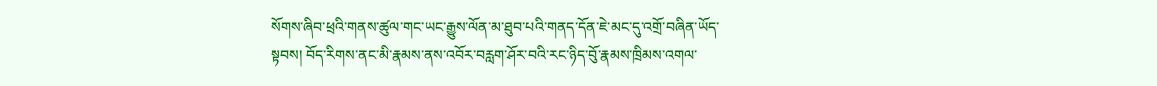སོགས་ཞིབ་ཕྲའི་གནས་ཚུལ་གང་ཡང་རྒྱུས་ལོན་མ་ཐུབ་པའི་གནད་དོན་ཇེ་མང་དུ་འགྲོ་བཞིན་ཡོད་སྟབས། བོད་རིགས་ནང་མི་རྣམས་ནས་འབོར་བརླག་ཤོར་བའི་རང་ཉིད་བོུ་རྣམས་ཁྲིམས་འགལ་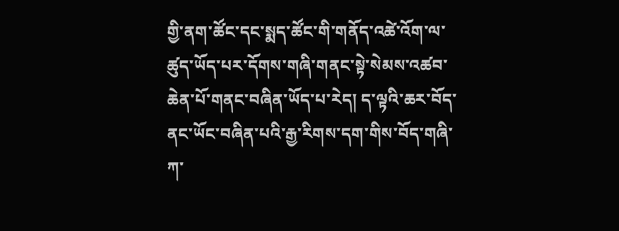གྱི་ནག་ཚོང་དང་སྨད་ཚོང་གི་གནོད་འཚེ་འོག་ལ་ཚུད་ཡོད་པར་དོགས་གཞི་གནང་སྟེ་སེམས་འཚབ་ཆེན་པོ་གནང་བཞིན་ཡོད་པ་རེད། ད་ལྟའི་ཆར་བོད་ནང་ཡོང་བཞིན་པའི་རྒྱ་རིགས་དག་གིས་བོད་གཞི་ཀ་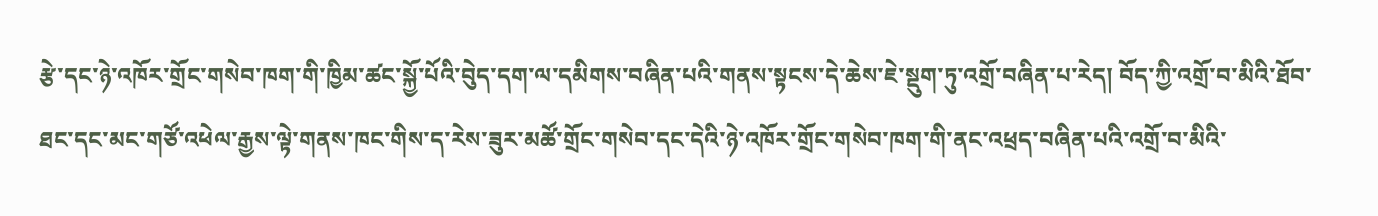རྩེ་དང་ཉེ་འཁོར་གྲོང་གསེབ་ཁག་གི་ཁྱིམ་ཚང་སྐྱོ་པོའི་བེུད་དག་ལ་དམིགས་བཞིན་པའི་གནས་སྟངས་དེ་ཆེས་ཇེ་སྡུག་ཏུ་འགྲོ་བཞིན་པ་རེད། བོད་ཀྱི་འགྲོ་བ་མིའི་ཐོབ་ཐང་དང་མང་གཙོ་འཕེལ་རྒྱས་ལྟེ་གནས་ཁང་གིས་ད་རེས་ཟུར་མཚོ་གྲོང་གསེབ་དང་དེའི་ཉེ་འཁོར་གྲོང་གསེབ་ཁག་གི་ནང་འཕྲད་བཞིན་པའི་འགྲོ་བ་མིའི་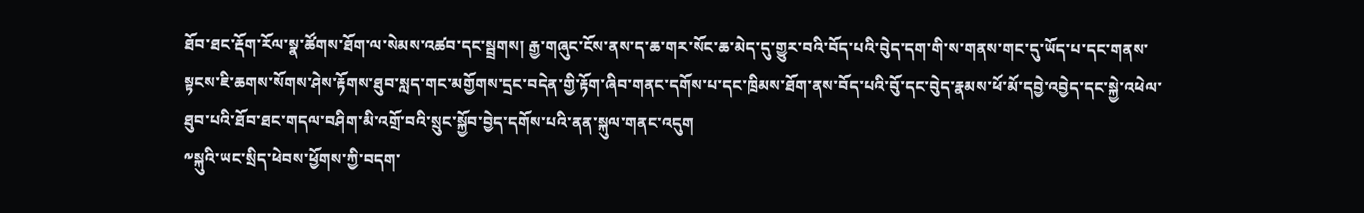ཐོབ་ཐང་རྡོག་རོལ་སྣ་ཚོགས་ཐོག་ལ་སེམས་འཚབ་དང་སྦྲགས། རྒྱ་གཞུང་ངོས་ནས་ད་ཆ་གར་སོང་ཆ་མེད་དུ་གྱུར་བའི་བོད་པའི་བེུད་དག་གི་ས་གནས་གང་དུ་ཡོད་པ་དང་གནས་སྟངས་ཇི་ཆགས་སོགས་ཤེས་རྟོགས་ཐུབ་སླད་གང་མགྱོགས་དྲང་བདེན་གྱི་རྟོག་ཞིབ་གནང་དགོས་པ་དང་ཁྲིམས་ཐོག་ནས་བོད་པའི་བོུ་དང་བེུད་རྣམས་ཕོ་མོ་དབྱེ་འབྱེད་དང་སྐྱེ་འཕེལ་ཐུབ་པའི་ཐོབ་ཐང་གདལ་བཤིག་མི་འགྲོ་བའི་སྲུང་སྐྱོབ་བྱེད་དགོས་པའི་ནན་སྐུལ་གནང་འདུག
༸སྐུའི་ཡང་སྲིད་ཕེབས་ཕྱོགས་ཀྱི་བདག་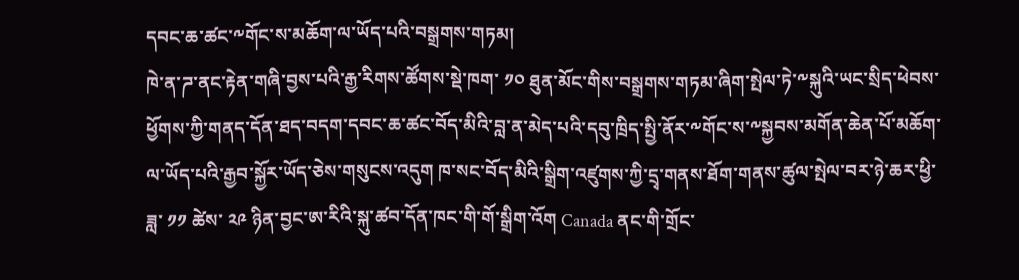དབང་ཆ་ཚང་༸གོང་ས་མཆོག་ལ་ཡོད་པའི་བསྒྲགས་གཏམ།
ཁེ་ན་ཌ་ནང་རྟེན་གཞི་བྱས་པའི་རྒྱ་རིགས་ཚོགས་སྡེ་ཁག་ ༡༠ ཐུན་མོང་གིས་བསྒྲགས་གཏམ་ཞིག་སྤེལ་ཏེ་༸སྐུའི་ཡང་སྲིད་ཕེབས་ཕྱོགས་ཀྱི་གནད་དོན་ཐད་བདག་དབང་ཆ་ཚང་བོད་མིའི་བླ་ན་མེད་པའི་དབུ་ཁྲིད་སྤྱི་ནོར་༸གོང་ས་༸སྐྱབས་མགོན་ཆེན་པོ་མཆོག་ལ་ཡོད་པའི་རྒྱབ་སྐྱོར་ཡོད་ཅེས་གསུངས་འདུག ཁ་སང་བོད་མིའི་སྒྲིག་འཛུགས་ཀྱི་དྲྭ་གནས་ཐོག་གནས་ཚུལ་སྤེལ་བར་ཉེ་ཆར་ཕྱི་ཟླ་ ༡༡ ཚེས་ ༢༩ ཉིན་བྱང་ཨ་རིའི་སྐུ་ཚབ་དོན་ཁང་གི་གོ་སྒྲིག་འོག Canada ནང་གི་གྲོང་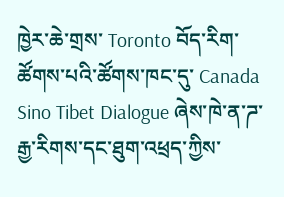ཁྱེར་ཆེ་གྲས་ Toronto བོད་རིག་ཚོགས་པའི་ཚོགས་ཁང་དུ་ Canada Sino Tibet Dialogue ཞེས་ཁེ་ན་ཌ་རྒྱ་རིགས་དང་ཐུག་འཕྲད་ཀྱིས་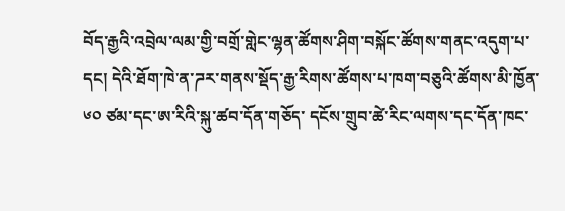བོད་རྒྱའི་འབྲེལ་ལམ་གྱི་བགྲོ་གླེང་ལྷན་ཚོགས་ཤིག་བསྐོང་ཚོགས་གནང་འདུག་པ་དང། དེའི་ཐོག་ཁེ་ན་ཌར་གནས་སྡོད་རྒྱ་རིགས་ཚོགས་པ་ཁག་བཅུའི་ཚོགས་མི་ཁྱོན་ ༦༠ ཙམ་དང་ཨ་རིའི་སྐུ་ཚབ་དོན་གཅོད་ དངོས་གྲུབ་ཚེ་རིང་ལགས་དང་དོན་ཁང་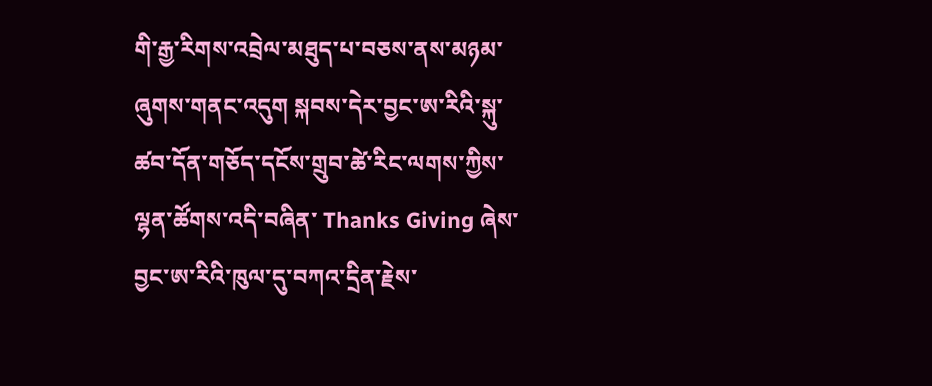གི་རྒྱ་རིགས་འབྲེལ་མཐུད་པ་བཅས་ནས་མཉམ་ཞུགས་གནང་འདུག སྐབས་དེར་བྱང་ཨ་རིའི་སྐུ་ཚབ་དོན་གཅོད་དངོས་གྲུབ་ཚེ་རིང་ལགས་ཀྱིས་ལྷན་ཚོགས་འདི་བཞིན་ Thanks Giving ཞེས་བྱང་ཨ་རིའི་ཁུལ་དུ་བཀའ་དྲིན་རྗེས་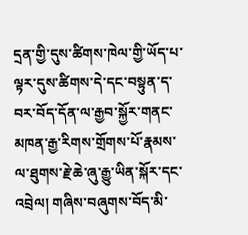དྲན་གྱི་དུས་ཚིགས་ཁེལ་གྱི་ཡོད་པ་ལྟར་དུས་ཚིགས་དེ་དང་བསྟུན་ད་བར་བོད་དོན་ལ་རྒྱབ་སྐྱོར་གནང་མཁན་རྒྱ་རིགས་གྲོགས་པོ་རྣམས་ལ་ཐུགས་རྗེ་ཆེ་ཞུ་རྒྱུ་ཡིན་སྐོར་དང་འབྲེལ། གཞིས་བཞུགས་བོད་མི་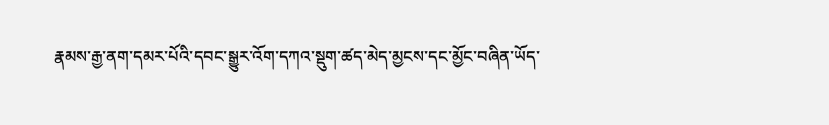རྣམས་རྒྱ་ནག་དམར་པོའི་དབང་སྒྱུར་འོག་དཀའ་སྡུག་ཚད་མེད་མྱངས་དང་མྱོང་བཞིན་ཡོད་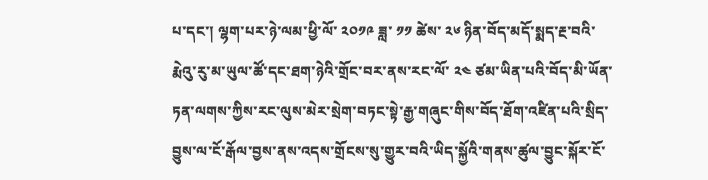པ་དང་། ལྷག་པར་ཉེ་ལམ་ཕྱི་ལོ་ ༢༠༡༩ ཟླ་ ༡༡ ཚེས་ ༢༦ ཉིན་བོད་མདོ་སྨད་རྔ་བའི་རྨེའུ་རུ་མ་ཡུལ་ཚོ་དང་ཐག་ཉེའི་གྲོང་བར་ནས་རང་ལོ་ ༢༤ ཙམ་ཡིན་པའི་བོད་མི་ཡོན་ཏན་ལགས་ཀྱིས་རང་ལུས་མེར་སྲེག་བཏང་སྟེ་རྒྱ་གཞུང་གིས་བོད་ཐོག་འཛིན་པའི་སྲིད་བྱུས་ལ་ངོ་རྒོལ་བྱས་ནས་འདས་གྲོངས་སུ་གྱུར་བའི་ཡིད་སྐྱོའི་གནས་ཚུལ་བྱུང་སྐོར་ངོ་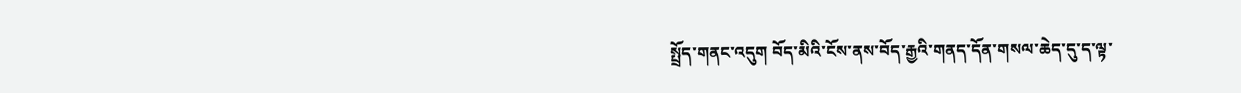སྤྲོད་གནང་འདུག བོད་མིའི་ངོས་ནས་བོད་རྒྱའི་གནད་དོན་གསལ་ཆེད་དུ་ད་ལྟ་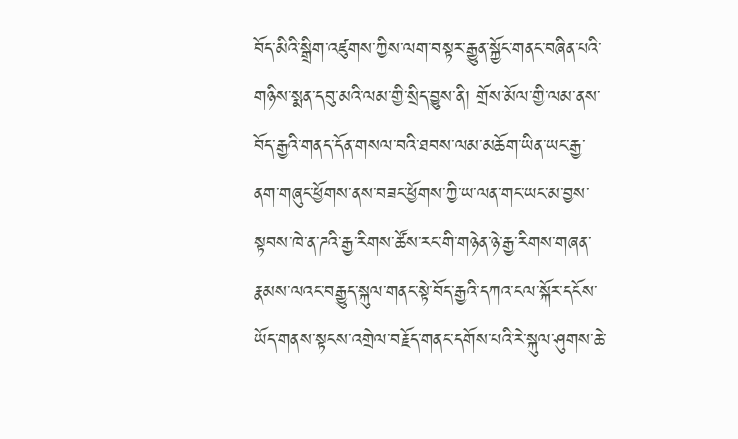བོད་མིའི་སྒྲིག་འཛུགས་ཀྱིས་ལག་བསྟར་རྒྱུན་སྐྱོང་གནང་བཞིན་པའི་གཉིས་སྨན་དབུ་མའི་ལམ་གྱི་སྲིད་བྱུས་ནི། གྲོས་མོལ་གྱི་ལམ་ནས་བོད་རྒྱའི་གནད་དོན་གསལ་བའི་ཐབས་ལམ་མཆོག་ཡིན་ཡང་རྒྱ་ནག་གཞུང་ཕྱོགས་ནས་བཟང་ཕྱོགས་ཀྱི་ཡ་ལན་གང་ཡང་མ་བྱས་སྟབས་ཁེ་ན་ཌའི་རྒྱ་རིགས་ཚོས་རང་གི་གཉེན་ཉེ་རྒྱ་རིགས་གཞན་རྣམས་ལའང་བརྒྱུད་སྐུལ་གནང་སྟེ་བོད་རྒྱའི་དཀའ་ངལ་སྐོར་དངོས་ཡོད་གནས་སྟངས་འགྲེལ་བརྗོད་གནང་དགོས་པའི་རེ་སྐུལ་ཤུགས་ཆེ་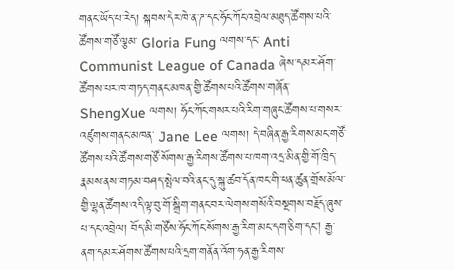གནང་ཡོད་པ་རེད། སྐབས་དེར་ཁེ་ན་ཌ་དང་ཧོང་ཀོང་འབྲེལ་མཐུད་ཚོགས་པའི་ཚོགས་གཙོ་ལྕམ་ Gloria Fung ལགས་དང་ Anti Communist League of Canada ཞེས་དམར་ཤོག་ཚོགས་པར་ཁ་གཏད་གནང་མཁན་གྱི་ཚོགས་པའི་ཚོགས་གཞོན་ ShengXue ལགས། ཧོང་ཀོང་གསར་པའི་རིག་གཞུང་ཚོགས་པ་གསར་འཛུགས་གནང་མཁན་ Jane Lee ལགས། དེ་བཞིན་རྒྱ་རིགས་མང་གཙོ་ཚོགས་པའི་ཚོགས་གཙོ་སོགས་རྒྱ་རིགས་ཚོགས་པ་ཁག་འདྲ་མིན་གྱི་གོ་ཁྲིད་རྣམས་ནས་གཏམ་བཤད་སྤེལ་བའི་ནང་དུ་སྐུ་ཚབ་དོན་ཁང་གི་ཕན་ཚུན་གྲོས་མོལ་གྱི་ལྷན་ཚོགས་འདི་ལྟ་བུ་གོ་སྒྲིག་གནང་བར་ལེགས་གསོའི་བསྔགས་བརྗོད་ཞུས་པ་དང་འབྲེལ། བོད་མི་གཙོས་ཧོང་ཀོང་སོགས་རྒྱ་རིག་མང་དག་ཅིག་དང། རྒྱ་ནག་དམར་ཤོགས་ཚོགས་པའི་དྲག་གནོན་འོག་ཧན་རྒྱ་རིགས་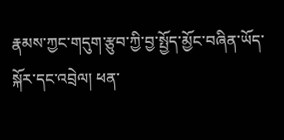རྣམས་ཀྱང་གདུག་རྩུབ་ཀྱི་བྱ་སྤྱོད་མྱོང་བཞིན་ཡོད་སྐོར་དང་འབྲེལ། ཕན་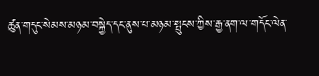ཚུན་གདུང་སེམས་མཉམ་བསྐྱེད་དང་ནུས་པ་མཉམ་སྤུངས་ཀྱིས་རྒྱ་ནག་ལ་གདོང་ལེན་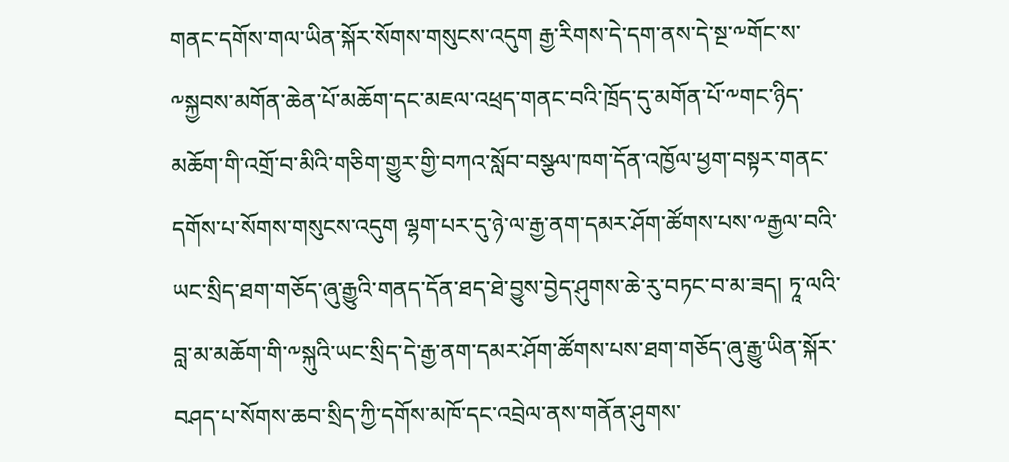གནང་དགོས་གལ་ཡིན་སྐོར་སོགས་གསུངས་འདུག རྒྱ་རིགས་དེ་དག་ནས་དེ་སྔ་༸གོང་ས་༸སྐྱབས་མགོན་ཆེན་པོ་མཆོག་དང་མཇལ་འཕྲད་གནང་བའི་ཁྲོད་དུ་མགོན་པོ་༸གང་ཉིད་མཆོག་གི་འགྲོ་བ་མིའི་གཅིག་གྱུར་གྱི་བཀའ་སློབ་བསྩལ་ཁག་དོན་འཁྱོལ་ཕྱག་བསྟར་གནང་དགོས་པ་སོགས་གསུངས་འདུག ལྷག་པར་དུ་ཉེ་ལ་རྒྱ་ནག་དམར་ཤོག་ཚོགས་པས་༸རྒྱལ་བའི་ཡང་སྲིད་ཐག་གཅོད་ཞུ་རྒྱུའི་གནད་དོན་ཐད་ཐེ་བྱུས་བྱེད་ཤུགས་ཆེ་རུ་བཏང་བ་མ་ཟད། ཏཱ་ལའི་བླ་མ་མཆོག་གི་༸སྐུའི་ཡང་སྲིད་དེ་རྒྱ་ནག་དམར་ཤོག་ཚོགས་པས་ཐག་གཅོད་ཞུ་རྒྱུ་ཡིན་སྐོར་བཤད་པ་སོགས་ཆབ་སྲིད་ཀྱི་དགོས་མཁོ་དང་འབྲེལ་ནས་གནོན་ཤུགས་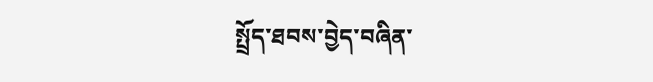སྤྲོད་ཐབས་བྱེད་བཞིན་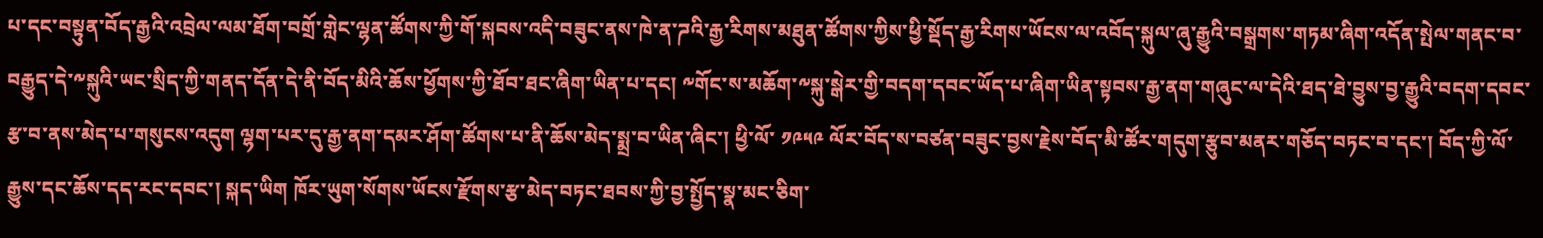པ་དང་བསྟུན་བོད་རྒྱའི་འབྲེལ་ལམ་ཐོག་བགྲོ་གླེང་ལྷན་ཚོགས་ཀྱི་གོ་སྐབས་འདི་བཟུང་ནས་ཁེ་ན་ཌའི་རྒྱ་རིགས་མཐུན་ཚོགས་ཀྱིས་ཕྱི་སྡོད་རྒྱ་རིགས་ཡོངས་ལ་འབོད་སྐུལ་ཞུ་རྒྱུའི་བསྒྲགས་གཏམ་ཞིག་འདོན་སྤེལ་གནང་བ་བརྒྱུད་དེ་༸སྐུའི་ཡང་སྲིད་ཀྱི་གནད་དོན་དེ་ནི་བོད་མིའི་ཆོས་ཕྱོགས་ཀྱི་ཐོབ་ཐང་ཞིག་ཡིན་པ་དང། ༸གོང་ས་མཆོག་༸སྐུ་སྒེར་གྱི་བདག་དབང་ཡོད་པ་ཞིག་ཡིན་སྟབས་རྒྱ་ནག་གཞུང་ལ་དེའི་ཐད་ཐེ་བྱུས་བྱ་རྒྱུའི་བདག་དབང་རྩ་བ་ནས་མེད་པ་གསུངས་འདུག ལྷག་པར་དུ་རྒྱ་ནག་དམར་ཤོག་ཚོགས་པ་ནི་ཆོས་མེད་སྨྲ་བ་ཡིན་ཞིང་། ཕྱི་ལོ་ ༡༩༥༩ ལོར་བོད་ས་བཙན་བཟུང་བྱས་རྗེས་བོད་མི་ཚོར་གདུག་རྩུབ་མནར་གཅོད་བཏང་བ་དང་། བོད་ཀྱི་ལོ་རྒྱུས་དང་ཆོས་དད་རང་དབང་། སྐད་ཡིག ཁོར་ཡུག་སོགས་ཡོངས་རྫོགས་རྩ་མེད་བཏང་ཐབས་ཀྱི་བྱ་སྤྱོད་སྣ་མང་ཅིག་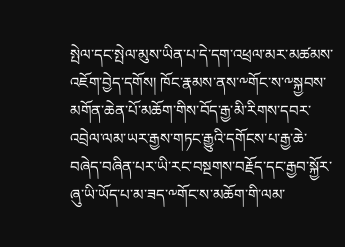སྤེལ་དང་སྤེལ་མུས་ཡིན་པ་དེ་དག་འཕྲལ་མར་མཚམས་འཇོག་བྱེད་དགོས། ཁོང་རྣམས་ནས་༸གོང་ས་༸སྐྱབས་མགོན་ཆེན་པོ་མཆོག་གིས་བོད་རྒྱ་མི་རིགས་དབར་འབྲེལ་ལམ་ཡར་རྒྱས་གཏང་རྒྱུའི་དགོངས་པ་རྒྱ་ཆེ་བཞེད་བཞིན་པར་ཡི་རང་བསྔགས་བརྗོད་དང་རྒྱབ་སྐྱོར་ཞུ་ཡི་ཡོད་པ་མ་ཟད་༸གོང་ས་མཆོག་གི་ལམ་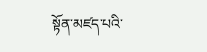སྟོན་མཛད་པའི་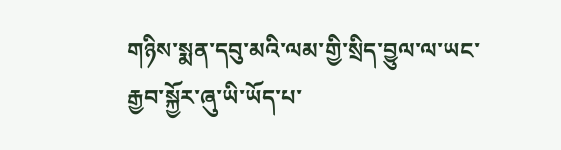གཉིས་སྨན་དབུ་མའི་ལམ་གྱི་སྲིད་བྱུལ་ལ་ཡང་རྒྱབ་སྐྱོར་ཞུ་ཡི་ཡོད་པ་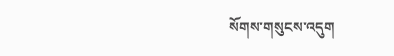སོགས་གསུངས་འདུག